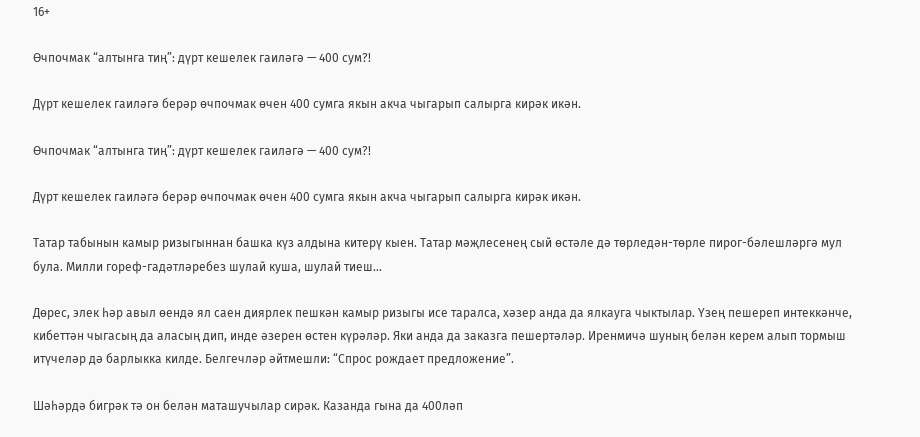16+

Өчпочмак “алтынга тиң”: дүрт кешелек гаиләгә — 400 сум?!

Дүрт кешелек гаиләгә берәр өчпочмак өчен 400 сумга якын акча чыгарып салырга кирәк икән.

Өчпочмак “алтынга тиң”: дүрт кешелек гаиләгә — 400 сум?!

Дүрт кешелек гаиләгә берәр өчпочмак өчен 400 сумга якын акча чыгарып салырга кирәк икән.

Татар табынын камыр ризыгыннан башка күз алдына китерү кыен. Татар мәҗлесенең сый өстәле дә төрледән-төрле пирог-бәлешләргә мул була. Милли гореф-гадәтләребез шулай куша, шулай тиеш...

Дөрес, элек һәр авыл өендә ял саен диярлек пешкән камыр ризыгы исе таралса, хәзер анда да ялкауга чыктылар. Үзең пешереп интеккәнче, кибеттән чыгасың да аласың дип, инде әзерен өстен күрәләр. Яки анда да заказга пешертәләр. Иренмичә шуның белән керем алып тормыш итүчеләр дә барлыкка килде. Белгечләр әйтмешли: “Спрос рождает предложение”.

Шәһәрдә бигрәк тә он белән маташучылар сирәк. Казанда гына да 400ләп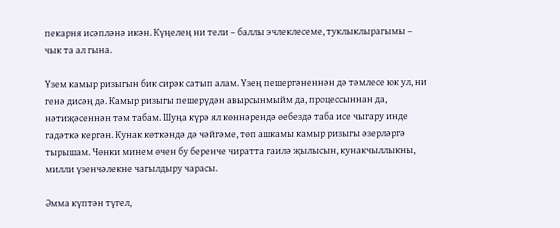пекарня исәпләнә икән. Күңелең ни тели – баллы эчлеклесеме, туклыклырагымы – чык та ал гына.

Үзем камыр ризыгын бик сирәк сатып алам. Үзең пешергәненнән дә тәмлесе юк ул, ни генә дисәң дә. Камыр ризыгы пешерүдән авырсынмыйм да, процессыннан да, нәтиҗәсеннән тәм табам. Шуңа күрә ял көннәрендә өебездә таба исе чыгару инде гадәткә кергән. Кунак көткәндә дә чәйгәме, төп ашкамы камыр ризыгы әзерләргә тырышам. Чөнки минем өчен бу беренче чиратта гаилә җылысын, кунакчыллыкны, милли үзенчәлекне чагылдыру чарасы.

Әмма күптән түгел,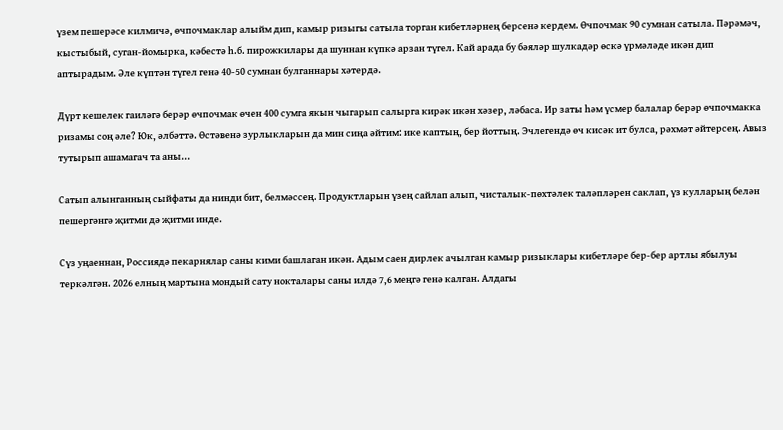үзем пешерәсе килмичә, өчпочмаклар алыйм дип, камыр ризыгы сатыла торган кибетләрнең берсенә кердем. Өчпочмак 90 сумнан сатыла. Пәрәмәч, кыстыбый, суган-йомырка, кәбестә һ.б. пирожкилары да шуннан күпкә арзан түгел. Кай арада бу бәяләр шулкадәр өскә үрмәләде икән дип аптырадым. Әле күптән түгел генә 40-50 сумнан булганнары хәтердә.

Дүрт кешелек гаиләгә берәр өчпочмак өчен 400 сумга якын чыгарып салырга кирәк икән хәзер, ләбаса. Ир заты һәм үсмер балалар берәр өчпочмакка ризамы соң әле? Юк, әлбәттә. Өстәвенә зурлыкларын да мин сиңа әйтим: ике каптың, бер йоттың. Эчлегендә өч кисәк ит булса, рәхмәт әйтерсең. Авыз тутырып ашамагач та аны...

Сатып алынганның сыйфаты да нинди бит, белмәссең. Продуктларын үзең сайлап алып, чисталык-пөхтәлек таләпләрен саклап, үз кулларың белән пешергәнгә җитми дә җитми инде.

Сүз уңаеннан, Россиядә пекарнялар саны кими башлаган икән. Адым саен дирлек ачылган камыр ризыклары кибетләре бер-бер артлы ябылуы теркәлгән. 2026 елның мартына мондый сату нокталары саны илдә 7,6 меңгә генә калган. Алдагы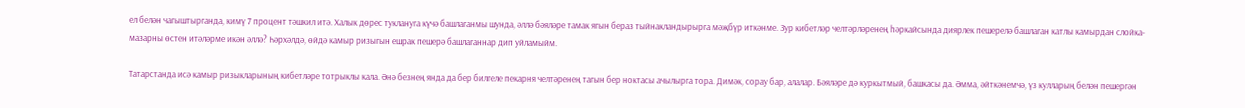ел белән чагыштырганда, кимү 7 процент тәшкил итә. Халык дөрес туклануга күчә башлаганмы шунда, әллә бәяләре тамак ягын бераз тыйнакландырырга мәҗбүр иткәнме. Зур кибетләр челтәрләренең һәркайсында диярлек пешерелә башлаган катлы камырдан слойка-мазарны өстен итәләрме икән әллә? Һәрхәлдә, өйдә камыр ризыгын ешрак пешерә башлаганнар дип уйламыйм.

Татарстанда исә камыр ризыкларының кибетләре тотрыклы кала. Әнә безнең янда да бер билгеле пекарня челтәренең тагын бер ноктасы ачылырга тора. Димәк, сорау бар, алалар. Бәяләре дә куркытмый, башкасы да. Әмма, әйткәнемчә, үз кулларың белән пешергән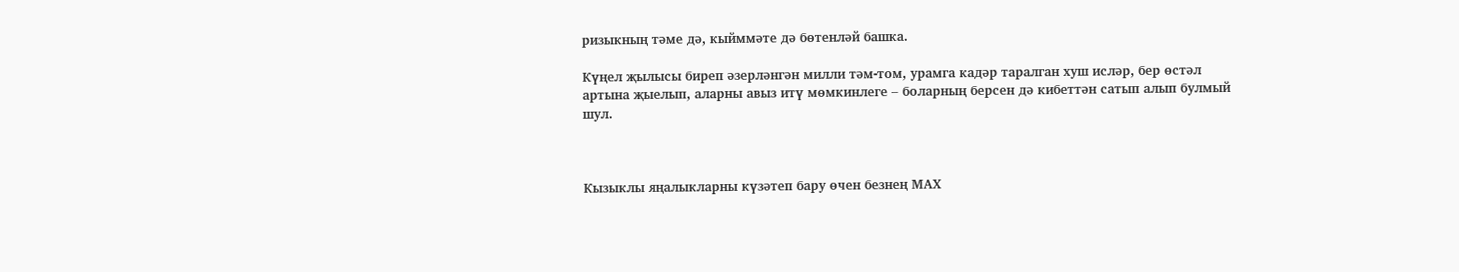ризыкның тәме дә, кыйммәте дә бөтенләй башка.

Күңел җылысы биреп әзерләнгән милли тәм-том, урамга кадәр таралган хуш исләр, бер өстәл артына җыелып, аларны авыз итү мөмкинлеге – боларның берсен дә кибеттән сатып алып булмый шул.



Кызыклы яңалыкларны күзәтеп бару өчен безнең МАХ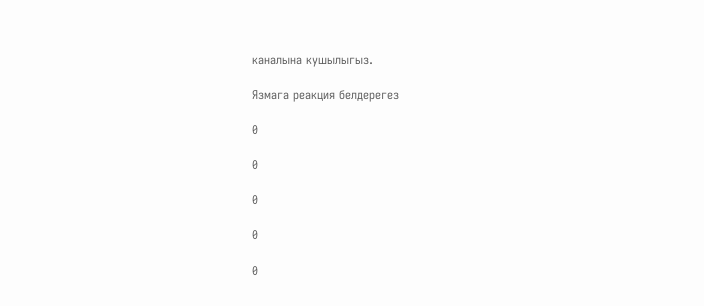каналына кушылыгыз.

Язмага реакция белдерегез

0

0

0

0

0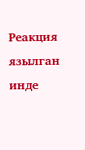Реакция язылган инде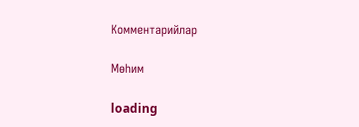Комментарийлар

Мөһим

loading